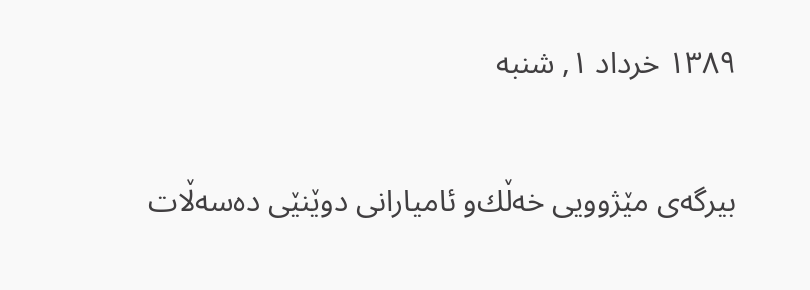۱۳۸۹ خرداد ۱, شنبه

بیرگه‌ی‌ مێژوویی‌ خه‌ڵك‌و ئامیارانی‌ دوێنێی‌ ده‌سه‌ڵات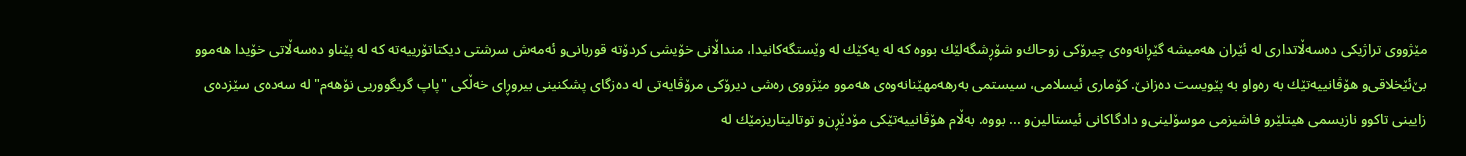مێژووی‌ تراژیكی‌ ده‌سه‌ڵاتداری‌ له‌ ئێران هه‌میشه‌ گێڕانه‌وه‌ی‌ چیرۆكی‌ زوحاك‌و شۆڕشگه‌لێك بووه‌ كه‌ له‌ یه‌كێك له‌ وێستگه‌كانیدا، منداڵانی‌ خۆیشی‌ كردۆته‌ قوربانی‌‌و ئه‌مه‌ش سرشتی‌ دیكتاتۆرییه‌ته‌ كه‌ له‌ پێناو ده‌سه‌ڵاتی‌ خۆیدا هه‌موو بێ‌ئێخلاقی‌‌و هۆڤانییه‌تێك به‌ ره‌وا‌و به‌ پێویست ده‌زانێ‌. كۆماری‌ ئیسلامی‌، سیستمی‌ به‌رهه‌مهێنانه‌وه‌ی‌ هه‌موو مێژووی‌ ره‌شی‌ دیرۆكی‌ مرۆڤایه‌تی‌ له‌ ده‌زگای‌ پشكنینی‌ بیروڕای‌ خه‌ڵكی‌ "پاپ گریگووریی‌ نۆهه‌م" له‌ سه‌ده‌ی‌ سێزده‌ی‌ زایینی‌ تاكوو نازیسمی‌ هیتلێر‌و فاشیزمی‌ موسۆلینی‌‌و دادگاكانی‌ ئیستالین‌و ... بووه‌. به‌ڵام هۆڤانییه‌تێكی‌ مۆدێڕن‌و توتالیتاریزمێك له‌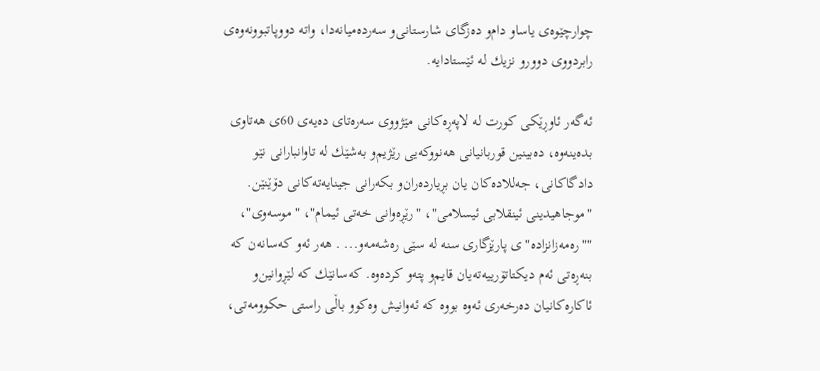چوارچێوه‌ی‌ یاسا‌و دام‌و ده‌زگای‌ شارستانی‌‌و سه‌رده‌میانه‌دا، واته‌ دووپاتبوونه‌وه‌ی‌ رابردووی‌ دوور‌و نزیك له‌ ئێستادایه‌.

ئه‌گه‌ر ئاوڕێكی‌ كورت له‌ لاپه‌ڕه‌كانی‌ مێژووی‌ سه‌ره‌تای‌ ده‌یه‌ی‌ 60ی‌ هه‌تاوی‌ بده‌ینه‌وه‌، ده‌بینین قوربانیانی‌ هه‌نووكه‌یی‌ رێژیم‌و به‌شێك له‌ تاوانبارانی‌ نێو دادگاكانی‌، جه‌للاده‌كان یان بڕیارده‌ران‌و بكه‌رانی‌ جینایه‌ته‌كانی‌ دۆێنێن. "موجاهیدینی‌ ئینقلابی‌ ئیسلامی‌"، "رێڕه‌وانی‌ خه‌تی‌ ئیمام"، "موسه‌وی‌"، ""ره‌مه‌زانزاده‌"ی‌ پارێزگاری‌ سنه‌ له‌ سێی‌ ره‌شه‌مه‌‌و... . هه‌ر ئه‌و كه‌سانه‌ن كه‌ بنه‌ڕه‌تی‌ ئه‌م دیكتاتۆرییه‌ته‌یان قایم‌و پته‌و كرده‌وه‌. كه‌سانێك كه‌ لێڕوانین‌و ئاكاره‌كانیان ده‌رخه‌ری‌ ئه‌وه‌ بووه‌ كه‌ ئه‌وانیش وه‌كوو باڵی‌ راستی‌ حكوومه‌تی‌،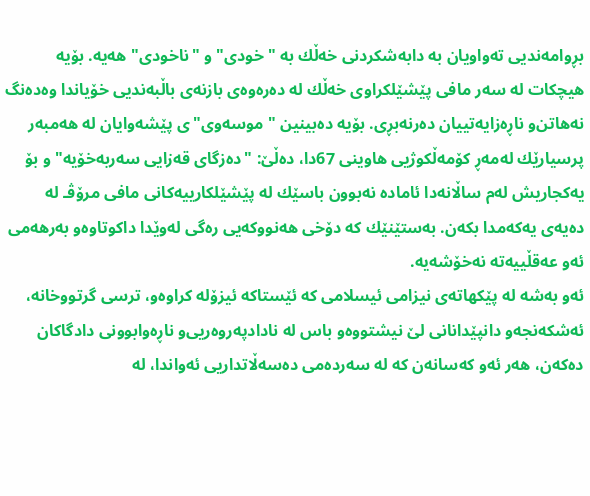بڕوامه‌ندیی‌ ته‌واویان به‌ دابه‌شكردنی‌ خه‌ڵك به‌ "خودی‌"و "ناخودی‌" هه‌یه‌. بۆیه‌ هیچكات له‌ سه‌ر مافی‌ پێشێلكراوی‌ خه‌ڵك له‌ ده‌ره‌وه‌ی‌ بازنه‌ی‌ باڵبه‌ندیی‌ خۆیاندا وه‌ده‌نگ نه‌هاتن‌و ناڕه‌زایه‌تییان ده‌رنه‌بڕی‌. بۆیه‌ ده‌بینین "موسه‌وی‌"ی‌ پێشه‌وایان له‌ هه‌مبه‌ر پرسیارێك له‌مه‌ڕ كۆمه‌ڵكوژیی‌ هاوینی‌ 67دا، ده‌ڵێ‌: "ده‌زگای‌ قه‌زایی‌ سه‌ربه‌خۆیه‌"و بۆ یه‌كجاریش له‌م ساڵانه‌دا ئاماده‌ نه‌بوون باسێك له‌ پێشێلكارییه‌كانی‌ مافی‌ مرۆڤـ له‌ ده‌یه‌ی‌ یه‌كه‌مدا بكه‌ن. به‌ستێنێك كه‌ دۆخی‌ هه‌نووكه‌یی‌ ره‌گی‌ له‌وێدا داكوتاوه‌‌و به‌رهه‌می‌ ئه‌و عه‌قڵییه‌ته‌ نه‌خۆشه‌یه‌.
ئه‌و به‌شه‌ له‌ پێكهاته‌ی‌ نیزامی‌ ئیسلامی‌ كه‌ ئێستاكه‌ ئیزۆله‌ كراوه‌‌و، ترسی‌ گرتووخانه‌، ئه‌شكه‌نجه‌‌و دانپێدانانی‌ لێ‌ نیشتووه‌‌و باس له‌ نادادپه‌روه‌ریی‌‌و ناڕه‌وابوونی‌ دادگاكان ده‌كه‌ن، هه‌ر ئه‌و كه‌سانه‌ن كه‌ له‌ سه‌رده‌می‌ ده‌سه‌ڵاتداریی‌ ئه‌واندا، له‌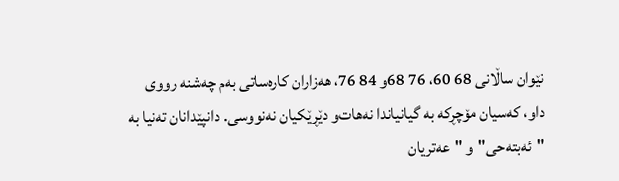نێوان ساڵانی‌ 68 60، 76 68و 84 76، هه‌زاران كاره‌ساتی‌ به‌م چه‌شنه‌ رووی‌ داو، كه‌سیان مۆچڕكه‌ به‌ گیانیاندا نه‌هات‌و دێڕێكیان نه‌نووسی‌. دانپێدانان ته‌نیا به‌ "ئه‌بته‌حی‌"و "عه‌تریان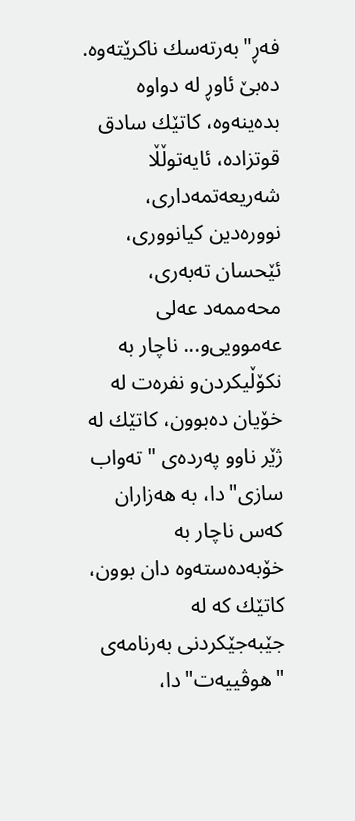فه‌ڕ"به‌رته‌سك ناكرێته‌وه‌. ده‌بێ‌ ئاوڕ له‌ دواوه‌ بده‌ینه‌وه‌، كاتێك سادق قوتزاده‌، ئایه‌توڵڵا شه‌ریعه‌تمه‌داری‌، نووره‌دین كیانووری‌، ئێحسان ته‌به‌ری‌، محه‌ممه‌د عه‌لی‌ عه‌موویی‌‌و... ناچار به‌ نكۆڵیكردن‌و نفره‌ت له‌ خۆیان ده‌بوون، كاتێك له‌ ژێر ناو‌و په‌رده‌ی‌ "ته‌واب سازی‌"دا، به‌ هه‌زاران كه‌س ناچار به‌ خۆبه‌ده‌سته‌وه‌ دان بوون، كاتێك كه‌ له‌ جێبه‌جێكردنی‌ به‌رنامه‌ی‌ "هوڤییه‌ت"دا،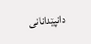دانپێدانانی‌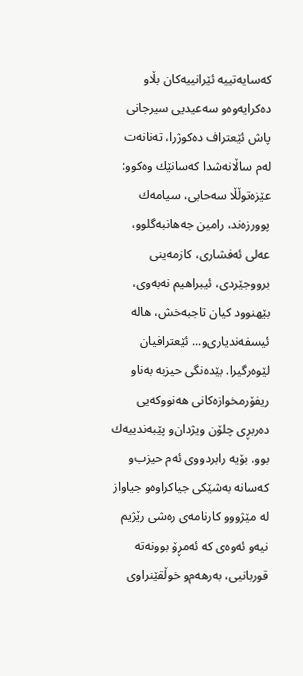كه‌سایه‌تییه‌ ئێرانییه‌كان بڵاو ده‌كرایه‌وه‌‌و سه‌عیدیی‌ سیرجانی‌ پاش ئێعتراف ده‌كوژرا، ته‌نانه‌ت له‌م ساڵانه‌شدا كه‌سانێك وه‌كوو: عێزه‌توڵڵا سه‌حابی‌، سیامه‌ك پوورزه‌ند، رامین جه‌هانبه‌گلوو، عه‌لی‌ ئه‌فشاری‌، كازمه‌ینی‌ برووجێردی‌، ئیبراهیم نه‌به‌وی‌، بێهنوود كیان تاجبه‌خش، هاله‌ ئیسفه‌ندیاری‌‌و... ئێعترافیان لێوه‌رگیرا. بێده‌نگی‌ حیزبه‌ به‌ناو ریفۆرمخوازه‌كانی‌ هه‌نووكه‌یی‌ ده‌ربڕی‌ چلۆن ویژدان‌و پێبه‌ندییه‌ك بوو. بۆیه‌ رابردووی‌ ئه‌م حیزب‌و كه‌سانه‌ به‌شێكی‌ جیاكراوه‌‌و جیاواز له‌ مێژوو‌و كارنامه‌ی‌ ره‌شی‌ رێژیم نیه‌‌و ئه‌وه‌ی‌ كه‌ ئه‌مڕۆ بوونه‌ته‌ قوربانیی‌، به‌رهه‌م‌و خوڵقێنراوی‌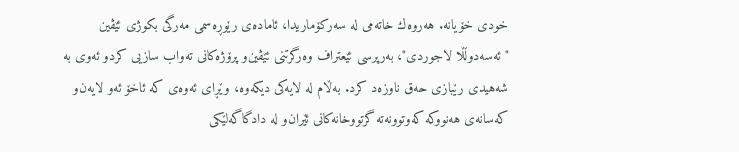خودی‌ خۆیانه‌. هه‌روه‌ك خاته‌می‌ له‌ سه‌ركۆماریدا، ئاماده‌ی‌ رێوڕه‌سمی‌ مه‌رگی‌ بكوژی‌ ئێڤین "ئه‌سه‌دوڵڵا لاجوردی‌"، به‌رپرسی‌ ئێعتراف وه‌رگرتنی‌ ئێڤین‌و پرۆژه‌كانی‌ ته‌واب سازیی‌ كرد‌و ئه‌وی‌ به‌ شه‌هیدی‌ رێبازی‌ حه‌ق ناوزه‌د كرد. به‌ڵام له‌ لایه‌كی‌ دیكه‌وه‌، وێڕای‌ ئه‌وه‌ی‌ كه‌ ئاخۆ ئه‌و لایه‌ن‌و كه‌سانه‌ی‌ هه‌نووكه‌ كه‌وتوونه‌ته‌ گرتووخانه‌كانی‌ ئێران‌و له‌ دادگاگه‌لێكی‌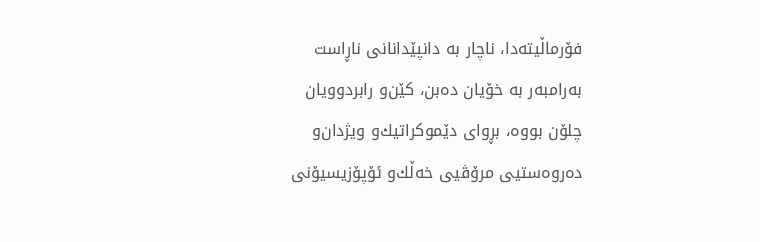فۆرماڵیته‌دا، ناچار به‌ دانپێدانانی‌ ناڕاست به‌رامبه‌ر به‌ خۆیان ده‌بن، كێن‌و رابردوویان چلۆن بووه‌، بڕوای‌ دێموكراتیك‌و ویژدان‌و ده‌روه‌ستیی‌ مرۆڤیی‌ خه‌ڵك‌و ئۆپۆزیسیۆنی‌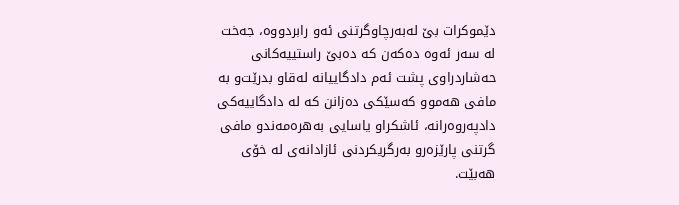دێموكرات بێ‌ له‌به‌رچاوگرتنی‌ ئه‌و رابردووه‌، جه‌خت له‌ سه‌ر ئه‌وه‌ ده‌كه‌ن كه‌ ده‌بێ‌ راستییه‌كانی‌ حه‌شاردراوی‌ پشت ئه‌م دادگاییانه‌ له‌قاو بدرێت‌و به‌ مافی‌ هه‌موو كه‌سێكی‌ ده‌زانن كه‌ له‌ دادگاییه‌كی‌ دادپه‌روه‌رانه‌، ئاشكرا‌و یاسایی‌ به‌هره‌مه‌ند‌و مافی‌ گرتنی‌ پارێزه‌ر‌و به‌رگریكردنی‌ ئازادانه‌ی‌ له‌ خۆی‌ هه‌بێت.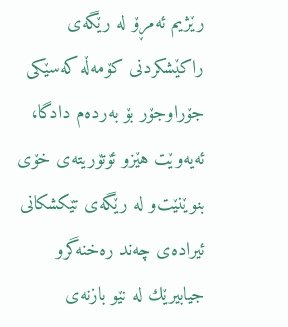رێژیم ئه‌مڕۆ له‌ رێگه‌ی‌ راكێشكردنی‌ كۆمه‌ڵه‌ كه‌سێكی‌ جۆراوجۆر بۆ به‌رده‌م دادگا، ئه‌یه‌وێت هێز‌و ئۆتۆریته‌ی‌ خۆی‌ بنوێنێت‌و له‌ رێگه‌ی‌ تێكشكانی‌ ئیراده‌ی‌ چه‌ند ره‌خنه‌گر‌و جیابیرێك له‌ نێو بازنه‌ی‌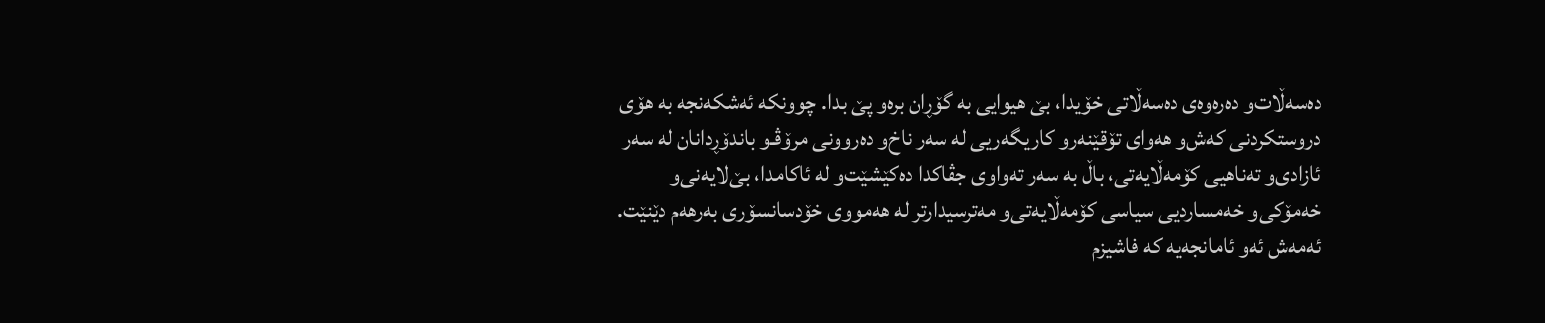ده‌سه‌ڵات‌و ده‌ره‌وه‌ی‌ ده‌سه‌ڵاتی‌ خۆیدا، بێ‌ هیوایی‌ به‌ گۆڕان بره‌و پێ‌ بدا. چوونكه‌ ئه‌شكه‌نجه‌ به‌ هۆی‌ دروستكردنی‌ كه‌ش‌و هه‌وای‌ تۆقێنه‌ر‌و كاریگه‌ریی‌ له‌ سه‌ر ناخ‌و ده‌روونی‌ مرۆڤـ‌و باندۆڕدانان له‌ سه‌ر ئازادی‌‌و ته‌ناهیی‌ كۆمه‌ڵایه‌تی‌، باڵ به‌ سه‌ر ته‌واوی‌ جڤاكدا ده‌كێشێت‌و له‌ ئاكامدا، بێ‌لایه‌نی‌‌و خه‌مۆكی‌‌و خه‌مساردیی‌ سیاسی‌ كۆمه‌ڵایه‌تی‌‌و مه‌ترسیدارتر له‌ هه‌مووی‌ خۆدسانسۆری‌ به‌رهه‌م دێنێت. ئه‌مه‌ش ئه‌و ئامانجه‌یه‌ كه‌ فاشیزم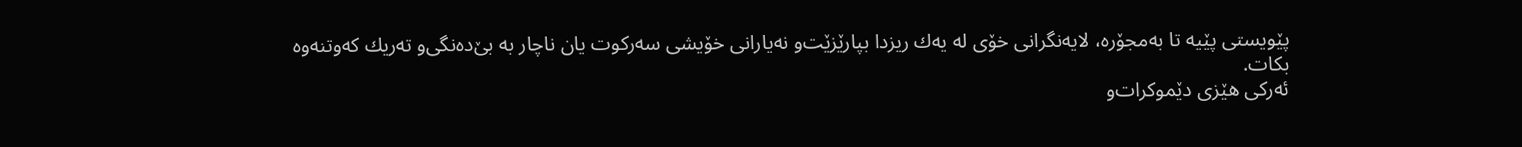پێویستی‌ پێیه‌ تا به‌مجۆره‌، لایه‌نگرانی‌ خۆی‌ له‌ یه‌ك ریزدا بپارێزێت‌و نه‌یارانی‌ خۆیشی‌ سه‌ركوت یان ناچار به‌ بێ‌ده‌نگی‌‌و ته‌ریك كه‌وتنه‌وه‌ بكات.
ئه‌ركی‌ هێزی‌ دێموكرات‌و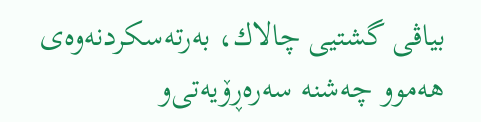بیاڤی‌ گشتیی‌ چالاك، به‌رته‌سكردنه‌وه‌ی‌ هه‌موو چه‌شنه‌ سه‌ره‌ڕۆیه‌تی‌‌و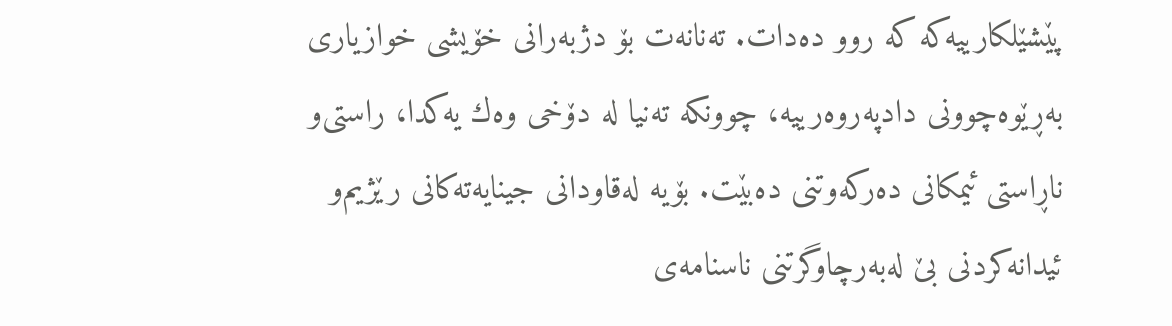پێشێلكارییه‌كه‌ كه‌ روو ده‌دات. ته‌نانه‌ت بۆ دژبه‌رانی‌ خۆیشی‌ خوازیاری‌ به‌ڕێوه‌چوونی‌ دادپه‌روه‌رییه‌، چوونكه‌ ته‌نیا له‌ دۆخی‌ وه‌ك یه‌كدا، راستی‌‌و ناڕاستی‌ ئیمكانی‌ ده‌ركه‌وتنی‌ ده‌بێت. بۆیه‌ له‌قاودانی‌ جینایه‌ته‌كانی‌ رێژیم‌و ئیدانه‌كردنی‌ بێ‌ له‌به‌رچاوگرتنی‌ ناسنامه‌ی‌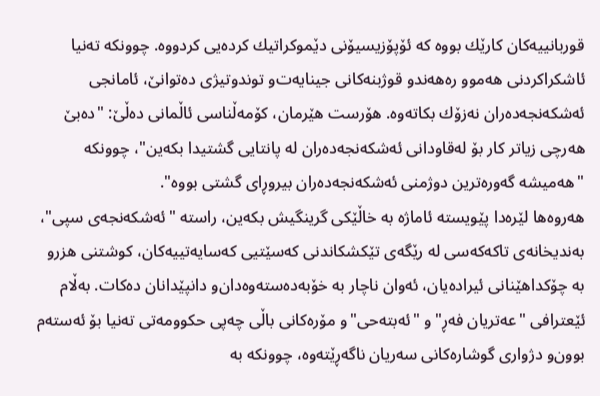قوربانییه‌كان كارێك بووه‌ كه‌ ئۆپۆزیسیۆنی‌ دێموكراتیك كرده‌یی‌ كردووه‌. چوونكه‌ ته‌نیا ئاشكراكردنی‌ هه‌موو ره‌هه‌ند‌و قوژبنه‌كانی‌ جینایه‌ت‌و توندوتیژی ده‌توانێ‌، ئامانجی‌ ئه‌شكه‌نجه‌ده‌ران نه‌زۆك بكاته‌وه‌. هۆرست هێرمان، كۆمه‌ڵناسی‌ ئاڵمانی‌ ده‌ڵێ‌: "ده‌بێ‌ هه‌رچی‌ زیاتر كار بۆ له‌قاودانی‌ ئه‌شكه‌نجه‌ده‌ران له‌ پانتایی‌ گشتیدا بكه‌ین"، چوونكه‌ "هه‌میشه‌ گه‌وره‌ترین دوژمنی‌ ئه‌شكه‌نجه‌ده‌ران بیروڕای‌ گشتی‌ بووه‌".
هه‌روه‌ها لێره‌دا پێویسته‌ ئاماژه‌ به‌ خاڵێكی‌ گرینگیش بكه‌ین، راسته‌ "ئه‌شكه‌نجه‌ی‌ سپی‌"، به‌ندیخانه‌ی‌ تاكه‌كه‌سی‌ له‌ رێگه‌ی‌ تێكشكاندنی‌ كه‌سێتیی‌ كه‌سایه‌تییه‌كان، كوشتنی‌ هزر‌و به‌ چۆكداهێنانی‌ ئیراده‌یان، ئه‌وان ناچار به‌ خۆبه‌ده‌سته‌وه‌دان‌و دانپێدانان ده‌كات. به‌ڵام ئێعترافی‌ "عه‌تریان فه‌ڕ"و "ئه‌بته‌حی‌"و مۆره‌كانی‌ باڵی‌ چه‌پی‌ حكوومه‌تی‌ ته‌نیا بۆ ئه‌سته‌م بوون‌و دژواری‌ گوشاره‌كانی‌ سه‌ریان ناگه‌ڕێته‌وه‌، چوونكه‌ به‌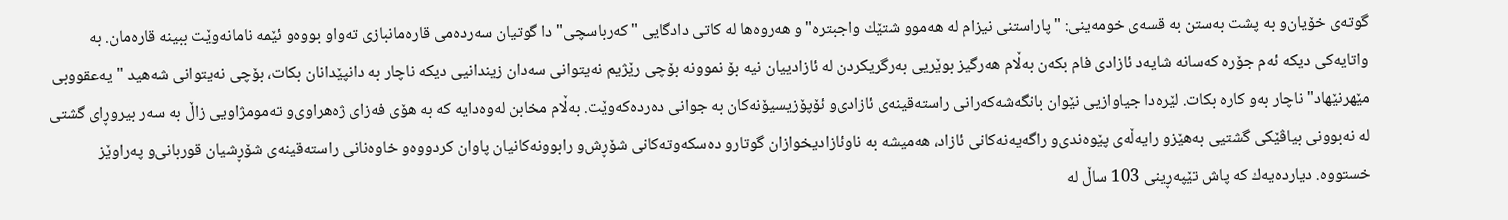گوته‌ی‌ خۆیان‌و به‌ پشت به‌ستن به‌ قسه‌ی‌ خومه‌ینی‌: "پاراستنی‌ نیزام له‌ هه‌موو شتێك واجبتره‌"و هه‌روه‌ها له‌ كاتی‌ دادگایی‌ "كه‌رباسچی‌"دا گوتیان سه‌رده‌می‌ قاره‌مانبازی‌ ته‌واو بووه‌‌و ئێمه‌ نامانه‌وێت ببینه‌ قاره‌مان. به‌ واتایه‌كی‌ دیكه‌ ئه‌م جۆره‌ كه‌سانه‌ شایه‌د ئازادی‌ فام بكه‌ن به‌ڵام هه‌رگیز بوێریی‌ به‌رگریكردن له‌ ئازادییان نیه‌ بۆ نموونه‌ بۆچی‌ رێژیم نه‌یتوانی‌ سه‌دان زیندانیی‌ دیكه‌ ناچار به‌ دانپێدانان بكات، بۆچی‌ نه‌یتوانی‌ شه‌هید "یه‌عقووبی‌ مێهرنێهاد" ناچار به‌و كاره‌ بكات. لێره‌دا جیاوازیی‌ نێوان بانگه‌شه‌كه‌رانی‌ راسته‌قینه‌ی‌ ئازادی‌‌و ئۆپۆزیسیۆنه‌كان به‌ جوانی‌ ده‌رده‌كه‌وێت. به‌ڵام مخابن له‌وه‌دایه‌ كه‌ به‌ هۆی‌ فه‌زای‌ ژه‌هراوی‌‌و ته‌مومژاویی‌ زاڵ به‌ سه‌ر بیروڕای‌ گشتی‌ له‌ نه‌بوونی‌ بیاڤێكی‌ گشتیی‌ به‌هێز‌و رایه‌ڵه‌ی‌ پێوه‌ندی‌‌و راگه‌یه‌نه‌كانی‌ ئازاد، هه‌میشه‌ به‌ ناوئازادیخوازان گوتار‌و ده‌سكه‌وته‌كانی‌ شۆڕش‌و رابوونه‌كانیان پاوان كردووه‌‌و خاوه‌نانی‌ راسته‌قینه‌ی‌ شۆڕشیان قوربانی‌‌و په‌راوێز خستووه‌. دیارده‌یه‌ك كه‌ پاش تێپه‌ڕینی‌ 103 ساڵ له‌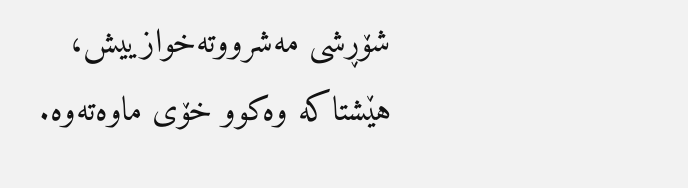شۆڕشی‌ مه‌شرووته‌خوازییش، هێشتاكه‌ وه‌كوو خۆی‌ ماوه‌ته‌وه‌.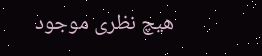هیچ نظری موجود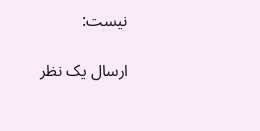نیست:

ارسال یک نظر